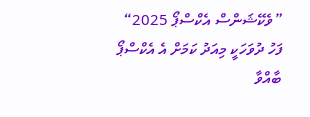”ވެކޭޝަންސް އެކްސްޕޯ 2025“ ފަހު ދުވަހަކީ މިއަދު ކަމަށް އެ އެކްސްޕޯ ބާއްވާ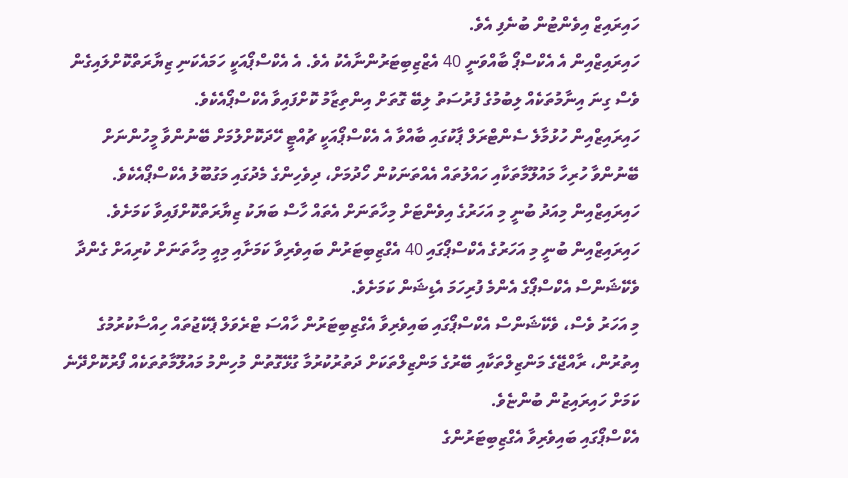ހައިރައިޒް އިވެންޓުން ބުނެފި އެވެ.
ހައިރައިޒްއިން އެ އެކްސްޕޯ ބާއްވަނީ 40 އެޒްޒިބިޓަރުންނާއެކު އެވެ. އެ އެކްސްޕޯއަކީ ހަމައެކަނި ޒިޔާރަތްކޮށްލައިގެން ވެސް ގިނަ އިނާމުތަކެއް ލިބުމުގެ ފުރުސަތު ލިބޭ ގޮތަށް އިންތިޒާމު ކޮށްފައިވާ އެކްސްޕޯއެކެވެ.
ހައިރައިޒްއިން ހުޅުމާލެ ސެންޓްރަލް ޕާކުގައި ބާއްވާ އެ އެކްސްޕޯއަކީ ޗުއްޓީ ހޭދަކޮށްލުމަށް ބޭނުންވާ މީހުންނަށް ބޭނުންވާ ހުރިހާ މައުލޫމާތަކާއި ހައްލުތައް އެއްތަނަކުން ހޯދުމަށް، ދިވެހިންގެ މެދުގައި މަގުބޫލު އެކްސްޕޯއެކެވެ.
ހައިރައިޒްއިން މިއަދު ބުނީ މި އަހަރުގެ އިވެންޓަށް މިހާތަނަށް އެތައް ހާސް ބަޔަކު ޒިޔާރަތްކޮށްފައިވާ ކަމަށެވެ. ހައިރައިޒްއިން ބުނީ މި އަހަރުގެ އެކްސްޕޯގައި 40 އެގްޒިބިޓަރުން ބައިވެރިވާ ކަމަށާއި މިއީ މިހާތަނަށް ކުރިއަށް ގެންދާ ވެކޭޝަންސް އެކްސްޕޯގެ އެންމެ ފުރިހަމަ އެޑިޝަން ކަމަށެވެ.
މި އަހަރު ވެސް، ވެކޭޝަންސް އެކްސްޕޯގައި ބައިވެރިވާ އެގްޒިބިޓަރުން ހާއްސަ ޓްރެވަލް ޕެކޭޖުތައް ހިއްސާކުރުމުގެ އިތުރުން، ރާއްޖޭގެ މަންޒިލްތަކާއި ބޭރުގެ މަންޒިލްތަކަށް ދަތުރުކުރުމާ ގުޅޭގޮތުން މުހިންމު މައުލޫމާތުތަކެއް ފޯރުކޮށްދޭނެ ކަމަށް ހައިރައިޒުން ބުންޏެވެ.
އެކްސްޕޯގައި ބައިވެރިވާ އެގްޒިބިޓަރުންގެ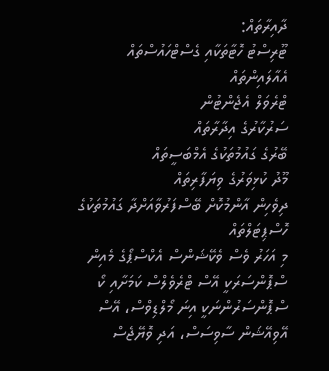ދާއިރާތައް:
ޓޫރިސްޓު ހޮޓާތަކާއި ގެސްޓްހައުސްތައް
އެއާލައިންތައް
ޓްރެވަލް އެޖެންޓުން
ސަރުކާރުގެ އިދާރާތައް
ބޭރުގެ ގައުމުތަކުގެ އެމްބަސީތައް
މޫދު ކުޅިވަރުގެ ވިޔަފާރިތައް
ދިވެހިން އާންމުކޮށް ބޭސްފަރުވާއަށްދާ ގައުމުތަކުގެ ހޮސްޕިޓަލްތައް
މި އަހަރު ވެސް ވެކޭޝަންސް އެކްސްޕޯގެ މެއިން ސްޕޮންސަރަކީ އޭސް ޓްރެވެލްސް ކަމަށާއި ކޯ ސްޕޮންސަރުންނަކީ އިނަ މޯލްޑިވްސް، އޭސް އޭވިއޭޝަން ސާވިސަސް، އަދި ވޮޔޭޖެސް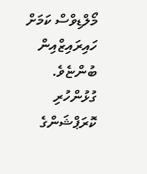މޯލްޑިވްސް ކަމަށް ހައިރައިޒްއިން ބުންޏެވެ.
ގުޅުންހުރި
ކޮރަޕްޝަންގެ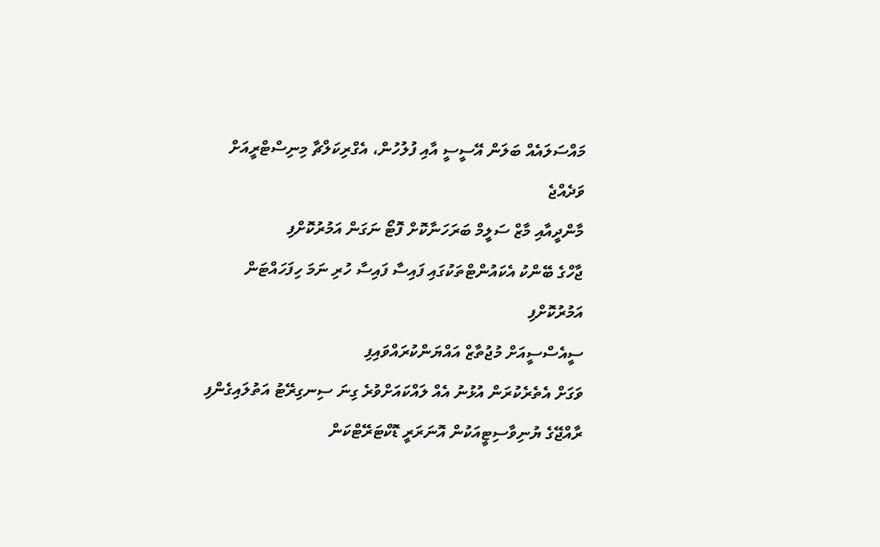މައްސަލައެއް ބަލަން އޭސީސީ އާއި ފުލުހުން، އެގްރިކަލްޗާ މިނިސްޓްރީއަށް ވަދެއްޖެ
މާންދީއާއި މާޒް ސަލީމް ބަރަހަނާކޮށް ފޮޓޯ ނަގަން އަމުރުކޮށްފި
ޖާހްގެ ބޭންކު އެކައުންޓްތަކުގައި ފައިސާ ފައިސާ ހުރި ނަމަ ހިފަހައްޓަން އަމުރުކޮށްފި
ސީއެސްސީއަށް މުޖުތާޒް އައްޔަންކުރައްވައިފި
ވަގަށް އެތެރެކުރަން އުޅުނު އެއް ލައްކައަށްވުރެ ގިނަ ސިނގިރޭޓު އަތުލައިގެންފި
ރާއްޖޭގެ ޔުނިވާސިޓީއަކުން އޮނަރަރީ ޑޮކްޓަރޭޓްކަން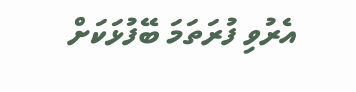އެރުވި ފުރަތަމަ ބޭފުޅަކަށް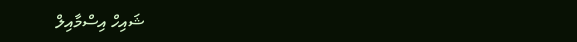ޝައިހް އިސްމާއިލް